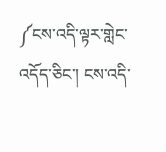༼ངས་འདི་ལྟར་གླེང་འདོད་ཅིང་། ངས་འདི་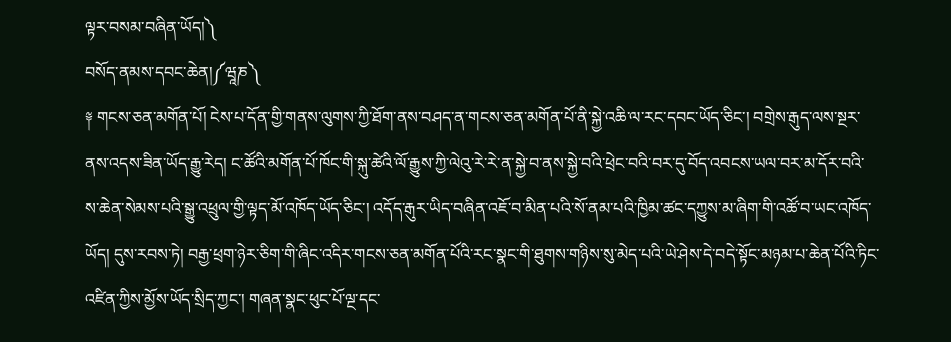ལྟར་བསམ་བཞིན་ཡོད།༽
བསོད་ནམས་དབང་ཆེན།༼ཝཱཎ༽
༈ གངས་ཅན་མགོན་པོ། ངེས་པ་དོན་གྱི་གནས་ལུགས་ཀྱི་ཐོག་ནས་བཤད་ན་གངས་ཅན་མགོན་པོ་ནི་སྐྱེ་འཆི་ལ་རང་དབང་ཡོད་ཅིང་། བགྲེས་རྒུད་ལས་སྔར་ནས་འདས་ཟིན་ཡོད་རྒྱུ་རེད། ང་ཚོའི་མགོན་པོ་ཁོང་གི་སྐུ་ཚེའི་ལོ་རྒྱུས་ཀྱི་ལེའུ་རེ་རེ་ན་སྐྱེ་བ་ནས་སྐྱེ་བའི་ཕྲེང་བའི་བར་དུ་བོད་འབངས་ཡལ་བར་མ་དོར་བའི་ས་ཆེན་སེམས་པའི་སྒྱུ་འཕྲུལ་གྱི་ལྟད་མོ་འཁོད་ཡོད་ཅིང་། འདོད་རྒུར་ཡིད་བཞིན་འཇོ་བ་མིན་པའི་སོ་ནམ་པའི་ཁྱིམ་ཚང་དཀྱུས་མ་ཞིག་གི་འཚོ་བ་ཡང་འཁོད་ཡོད། དུས་རབས་ཏེ། བརྒྱ་ཕྲག་ཉེར་ཅིག་གི་ཞིང་འདིར་གངས་ཅན་མགོན་པོའི་རང་སྣང་གི་ཐུགས་གཉིས་སུ་མེད་པའི་ཡེ་ཤེས་དེ་བདེ་སྟོང་མཉམ་པ་ཆེན་པོའི་ཏིང་འཛིན་ཀྱིས་མྱོས་ཡོད་སྲིད་ཀྱང་། གཞན་སྣང་ཕུང་པོ་ལྔ་དང་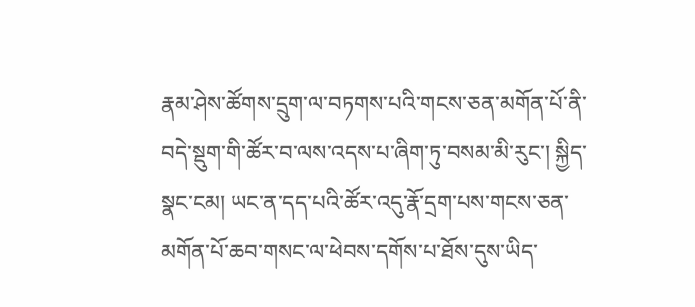རྣམ་ཤེས་ཚོགས་དྲུག་ལ་བཏགས་པའི་གངས་ཅན་མགོན་པོ་ནི་བདེ་སྡུག་གི་ཚོར་བ་ལས་འདས་པ་ཞིག་ཏུ་བསམ་མི་རུང་། སྐྱིད་སྣང་ངམ། ཡང་ན་དད་པའི་ཚོར་འདུ་རྣོ་དྲག་པས་གངས་ཅན་མགོན་པོ་ཆབ་གསང་ལ་ཕེབས་དགོས་པ་ཐོས་དུས་ཡིད་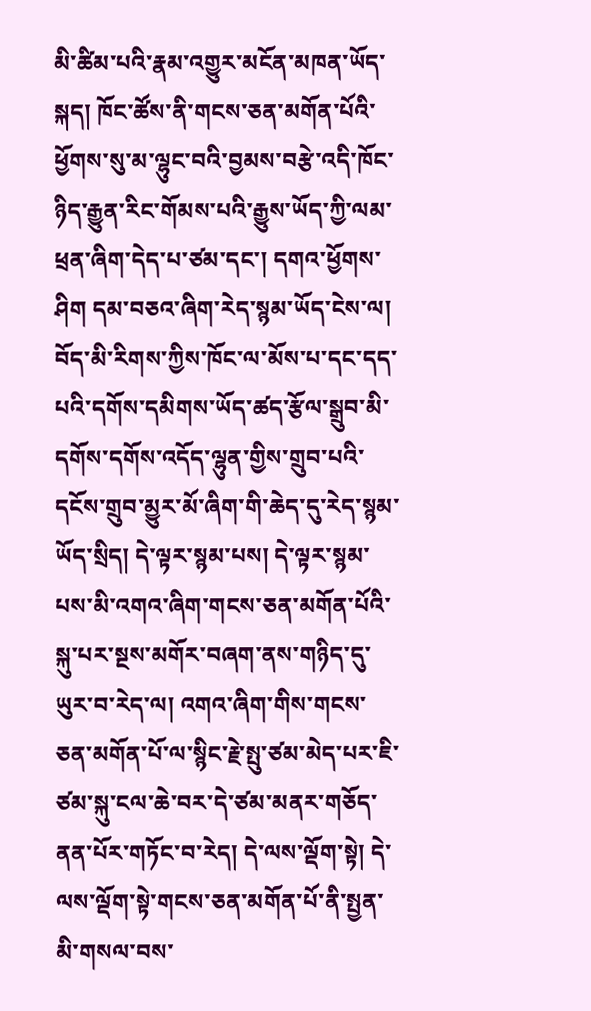མི་ཚིམ་པའི་རྣམ་འགྱུར་མངོན་མཁན་ཡོད་སྐད། ཁོང་ཚོས་ནི་གངས་ཅན་མགོན་པོའི་ཕྱོགས་སུ་མ་ལྷུང་བའི་བྱམས་བརྩེ་འདི་ཁོང་ཉིད་རྒྱུན་རིང་གོམས་པའི་རྒྱུས་ཡོད་ཀྱི་ལམ་ཕྲན་ཞིག་དེད་པ་ཙམ་དང་། དགའ་ཕྱོགས་ཤིག དམ་བཅའ་ཞིག་རེད་སྙམ་ཡོད་ངེས་ལ། བོད་མི་རིགས་ཀྱིས་ཁོང་ལ་མོས་པ་དང་དད་པའི་དགོས་དམིགས་ཡོད་ཚད་རྩོལ་སྒྲུབ་མི་དགོས་དགོས་འདོད་ལྷུན་གྱིས་གྲུབ་པའི་དངོས་གྲུབ་མྱུར་མོ་ཞིག་གི་ཆེད་དུ་རེད་སྙམ་ཡོད་སྲིད། དེ་ལྟར་སྙམ་པས། དེ་ལྟར་སྙམ་པས་མི་འགའ་ཞིག་གངས་ཅན་མགོན་པོའི་སྐུ་པར་སྔས་མགོར་བཞག་ནས་གཉིད་དུ་ཡུར་བ་རེད་ལ། འགའ་ཞིག་གིས་གངས་ཅན་མགོན་པོ་ལ་སྙིང་རྗེ་སྤུ་ཙམ་མེད་པར་ཇི་ཙམ་སྐུ་ངལ་ཆེ་བར་དེ་ཙམ་མནར་གཅོད་ནན་པོར་གཏོང་བ་རེད། དེ་ལས་ལྡོག་སྟེ། དེ་ལས་ལྡོག་སྟེ་གངས་ཅན་མགོན་པོ་ནི་སྤྱན་མི་གསལ་བས་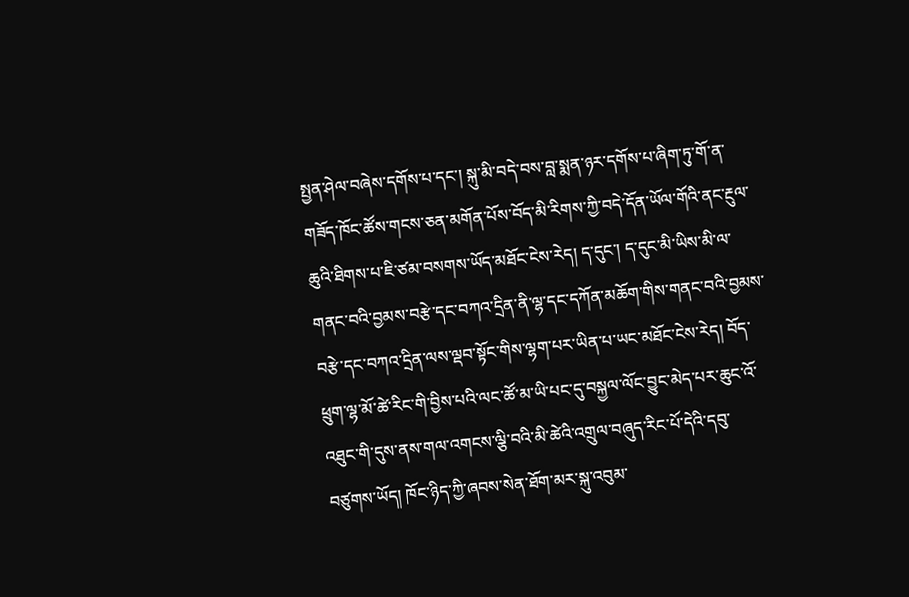སྤྱན་ཤེལ་བཞེས་དགོས་པ་དང་། སྐུ་མི་བདེ་བས་བླ་སྨན་ཉར་དགོས་པ་ཞིག་ཏུ་གོ་ན་གཟོད་ཁོང་ཚོས་གངས་ཅན་མགོན་པོས་བོད་མི་རིགས་ཀྱི་བདེ་དོན་ཡོལ་གོའི་ནང་རྔུལ་ཆུའི་ཐིགས་པ་ཇི་ཙམ་བསགས་ཡོད་མཐོང་ངེས་རེད། ད་དུང་། ད་དུང་མི་ཡིས་མི་ལ་གནང་བའི་བྱམས་བརྩེ་དང་བཀའ་དྲིན་ནི་ལྷ་དང་དཀོན་མཆོག་གིས་གནང་བའི་བྱམས་བརྩེ་དང་བཀའ་དྲིན་ལས་ལྡབ་སྟོང་གིས་ལྷག་པར་ཡིན་པ་ཡང་མཐོང་ངེས་རེད། བོད་ཕྲུག་ལྷ་མོ་ཚེ་རིང་གི་བྱིས་པའི་ལང་ཚོ་མ་ཡི་པང་དུ་བསྐྱལ་ལོང་བྱུང་མེད་པར་ཆུང་འོ་འཐུང་གི་དུས་ནས་གལ་འགངས་ལྕི་བའི་མི་ཚེའི་འགྲུལ་བཞུད་རིང་པོ་དེའི་དབུ་བཙུགས་ཡོད། ཁོང་ཉིད་ཀྱི་ཞབས་སེན་ཐོག་མར་སྐུ་འབུམ་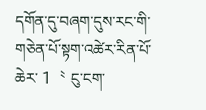དགོན་དུ་བཞག་དུས་རང་གི་གཅེན་པོ་སྟག་འཚེར་རིན་པོ་ཆེར་ 1〝 ངུ་ངག་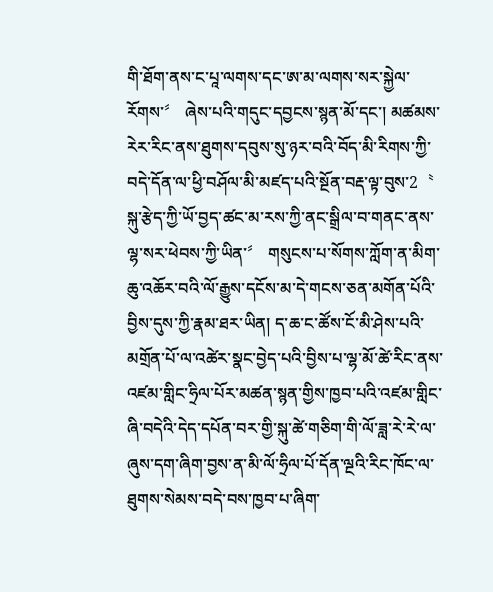གི་ཐོག་ནས་ང་པཱ་ལགས་དང་ཨ་མ་ལགས་སར་སྐྱེལ་རོགས་〞 ཞེས་པའི་གདུང་དབྱངས་སྙན་མོ་དང་། མཚམས་རེར་རིང་ནས་ཐུགས་དབུས་སུ་ཉར་བའི་བོད་མི་རིགས་ཀྱི་བདེ་དོན་ལ་ཕྱི་བཤོལ་མི་མཛད་པའི་སྔོན་བརྡ་ལྟ་བུས་2〝 སྐུ་རྩེད་ཀྱི་ཡོ་བྱད་ཚང་མ་རས་ཀྱི་ནང་སྒྲིལ་བ་གནང་ནས་ལྷ་སར་ཕེབས་ཀྱི་ཡིན་〞 གསུངས་པ་སོགས་ཀློག་ན་མིག་ཆུ་འཆོར་བའི་ལོ་རྒྱུས་དངོས་མ་དེ་གངས་ཅན་མགོན་པོའི་བྱིས་དུས་ཀྱི་རྣམ་ཐར་ཡིན། ད་ཆ་ང་ཚོས་ངོ་མི་ཤེས་པའི་མགྲོན་པོ་ལ་འཚེར་སྣང་བྱེད་པའི་བྱིས་པ་ལྷ་མོ་ཚེ་རིང་ནས་འཛམ་གླིང་ཧྲིལ་པོར་མཚན་སྙན་གྱིས་ཁྱབ་པའི་འཛམ་གླིང་ཞི་བདེའི་དེད་དཔོན་བར་གྱི་སྐུ་ཚེ་གཅིག་གི་ལོ་ཟླ་རེ་རེ་ལ་ཞུས་དག་ཞིག་བྱས་ན་མི་ལོ་ཧྲིལ་པོ་དོན་ལྔའི་རིང་ཁོང་ལ་ཐུགས་སེམས་བདེ་བས་ཁྱབ་པ་ཞིག་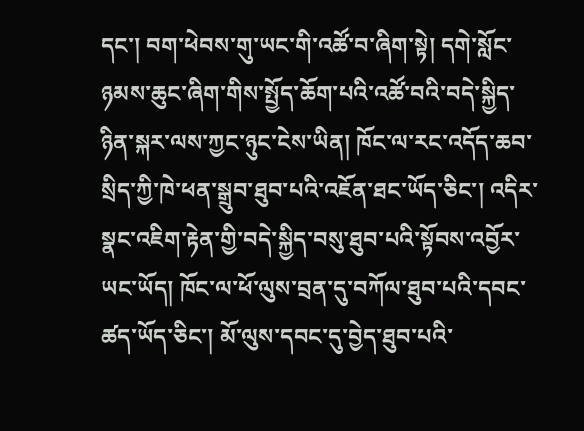དང་། བག་ཕེབས་གུ་ཡང་གི་འཚོ་བ་ཞིག་སྟེ། དགེ་སློང་ཉམས་ཆུང་ཞིག་གིས་སྤྱོད་ཆོག་པའི་འཚོ་བའི་བདེ་སྐྱིད་ཉིན་སྐར་ལས་ཀྱང་ཉུང་ངེས་ཡིན། ཁོང་ལ་རང་འདོད་ཆབ་སྲིད་ཀྱི་ཁེ་ཕན་སྒྲུབ་ཐུབ་པའི་འཇོན་ཐང་ཡོད་ཅིང་། འདིར་སྣང་འཇིག་རྟེན་གྱི་བདེ་སྐྱིད་བསུ་ཐུབ་པའི་སྟོབས་འབྱོར་ཡང་ཡོད། ཁོང་ལ་ཕོ་ལུས་བྲན་དུ་བཀོལ་ཐུབ་པའི་དབང་ཚད་ཡོད་ཅིང་། མོ་ལུས་དབང་དུ་བྱེད་ཐུབ་པའི་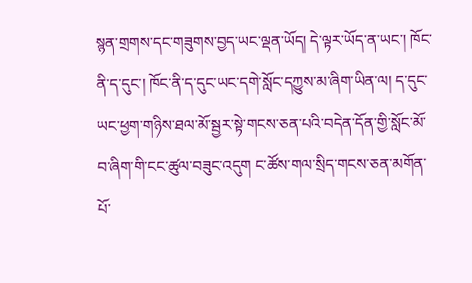སྙན་གྲགས་དང་གཟུགས་བྱད་ཡང་ལྡན་ཡོད། དེ་ལྟར་ཡོད་ན་ཡང་། ཁོང་ནི་ད་དུང་། ཁོང་ནི་ད་དུང་ཡང་དགེ་སློང་དཀྱུས་མ་ཞིག་ཡིན་ལ། ད་དུང་ཡང་ཕྱག་གཉིས་ཐལ་མོ་སྦྱར་སྟེ་གངས་ཅན་པའི་བདེན་དོན་གྱི་སློང་མོ་བ་ཞིག་གི་ངང་ཚུལ་བཟུང་འདུག ང་ཚོས་གལ་སྲིད་གངས་ཅན་མགོན་པོ་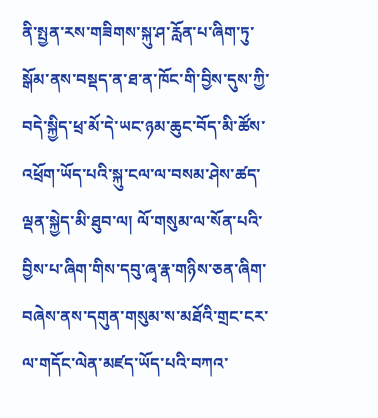ནི་སྤྱན་རས་གཟིགས་སྐུ་ཤ་རློན་པ་ཞིག་ཏུ་སྒོམ་ནས་བསྡད་ན་ཐ་ན་ཁོང་གི་བྱིས་དུས་ཀྱི་བདེ་སྐྱིད་ཕྲ་མོ་དེ་ཡང་ཉམ་ཆུང་བོད་མི་ཚོས་འཕྲོག་ཡོད་པའི་སྐུ་ངལ་ལ་བསམ་ཤེས་ཚད་ལྡན་སྐྱེད་མི་ཐུབ་ལ། ལོ་གསུམ་ལ་སོན་པའི་བྱིས་པ་ཞིག་གིས་དབུ་ཞྭ་རྣ་གཉིས་ཅན་ཞིག་བཞེས་ནས་དགུན་གསུམ་ས་མཐོའི་གྲང་ངར་ལ་གདོང་ལེན་མཛད་ཡོད་པའི་བཀའ་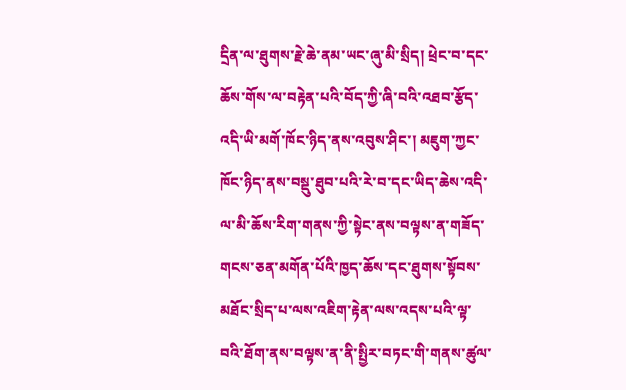དྲིན་ལ་ཐུགས་རྗེ་ཆེ་ནམ་ཡང་ཞུ་མི་སྲིད། ཕྲེང་བ་དང་ཆོས་གོས་ལ་བརྟེན་པའི་བོད་ཀྱི་ཞི་བའི་འཐབ་རྩོད་འདི་ཡི་མགོ་ཁོང་ཉིད་ནས་འབུས་ཤིང་། མཇུག་ཀྱང་ཁོང་ཉིད་ནས་བསྡུ་ཐུབ་པའི་རེ་བ་དང་ཡིད་ཆེས་འདི་ལ་མི་ཆོས་རིག་གནས་ཀྱི་སྟེང་ནས་བལྟས་ན་གཟོད་གངས་ཅན་མགོན་པོའི་ཁྱད་ཆོས་དང་ཐུགས་སྟོབས་མཐོང་སྲིད་པ་ལས་འཇིག་རྟེན་ལས་འདས་པའི་ལྟ་བའི་ཐོག་ནས་བལྟས་ན་ནི་སྤྱིར་བཏང་གི་གནས་ཚུལ་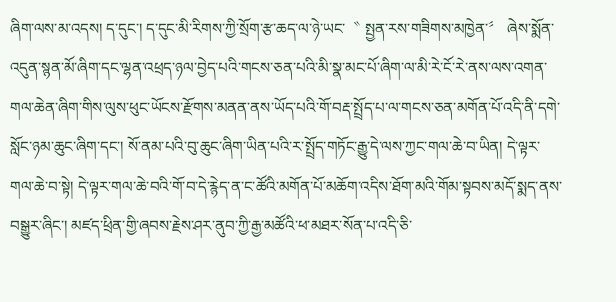ཞིག་ལས་མ་འདས། ད་དུང་། ད་དུང་མི་རིགས་ཀྱི་སྲོག་རྩ་ཆད་ལ་ཉེ་ཡང་〝 སྤྱན་རས་གཟིགས་མཁྱེན་〞 ཞེས་སྨོན་འདུན་སྙན་མོ་ཞིག་དང་ལྷན་འཕྲད་ཉལ་བྱེད་པའི་གངས་ཅན་པའི་མི་སྣ་མང་པོ་ཞིག་ལ་མི་རེ་ངོ་རེ་ནས་ལས་འགན་གལ་ཆེན་ཞིག་གིས་ལུས་ཕུང་ཡོངས་རྫོགས་མནན་ནས་ཡོད་པའི་གོ་བརྡ་སྤྲོད་པ་ལ་གངས་ཅན་མགོན་པོ་འདི་ནི་དགེ་སློང་ཉམ་ཆུང་ཞིག་དང་། སོ་ནམ་པའི་བུ་ཆུང་ཞིག་ཡིན་པའི་ར་སྤྲོད་གཏོང་རྒྱུ་དེ་ལས་ཀྱང་གལ་ཆེ་བ་ཡིན། དེ་ལྟར་གལ་ཆེ་བ་སྟེ། དེ་ལྟར་གལ་ཆེ་བའི་གོ་བ་དེ་རྙེད་ན་ང་ཚོའི་མགོན་པོ་མཆོག་འདིས་ཐོག་མའི་གོམ་སྟབས་མདོ་སྨད་ནས་བསྒྱུར་ཞིང་། མཛད་ཕྲིན་གྱི་ཞབས་རྗེས་ཤར་ནུབ་ཀྱི་རྒྱ་མཚོའི་ཕ་མཐར་སོན་པ་འདི་ཅི་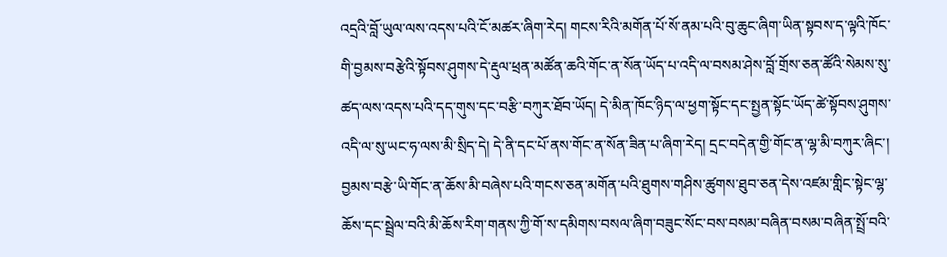འདྲའི་བློ་ཡུལ་ལས་འདས་པའི་ངོ་མཚར་ཞིག་རེད། གངས་རིའི་མགོན་པོ་སོ་ནམ་པའི་བུ་ཆུང་ཞིག་ཡིན་སྟབས་ད་ལྟའི་ཁོང་གི་བྱམས་བརྩེའི་སྟོབས་ཤུགས་དེ་རྡུལ་ཕྲན་མཚོན་ཆའི་གོང་ན་སོན་ཡོད་པ་འདི་ལ་བསམ་ཤེས་བློ་གྲོས་ཅན་ཚོའི་སེམས་སུ་ཚད་ལས་འདས་པའི་དད་གུས་དང་བརྩི་བཀུར་ཐོབ་ཡོད། དེ་མིན་ཁོང་ཉིད་ལ་ཕྱག་སྟོང་དང་སྤྱན་སྟོང་ཡོད་ཚེ་སྟོབས་ཤུགས་འདི་ལ་སུ་ཡང་ཧ་ལས་མི་སྲིད་དེ། དེ་ནི་དང་པོ་ནས་གོང་ན་སོན་ཟིན་པ་ཞིག་རེད། དྲང་བདེན་གྱི་གོང་ན་ལྷ་མི་བཀུར་ཞིང་། བྱམས་བརྩེ་ཡི་གོང་ན་ཆོས་མི་བཞེས་པའི་གངས་ཅན་མགོན་པའི་ཐུགས་གཤིས་ཚུགས་ཐུབ་ཅན་དེས་འཛམ་གླིང་སྟེང་ལྷ་ཆོས་དང་སྦྲེལ་བའི་མི་ཆོས་རིག་གནས་ཀྱི་གོ་ས་དམིགས་བསལ་ཞིག་བཟུང་སོང་བས་བསམ་བཞིན་བསམ་བཞིན་སྤྲོ་བའི་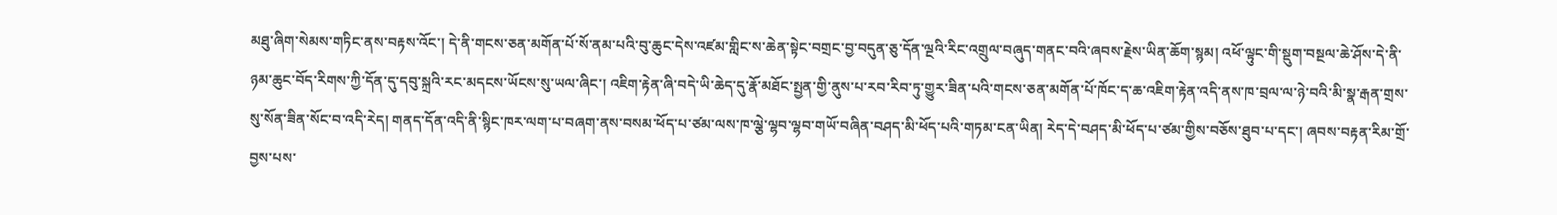མཐུ་ཞིག་སེམས་གཏིང་ནས་བརྟས་འོང་། དེ་ནི་གངས་ཅན་མགོན་པོ་སོ་ནམ་པའི་བུ་ཆུང་དེས་འཛམ་གླིང་ས་ཆེན་སྟེང་བགྲང་བྱ་བདུན་ཅུ་དོན་ལྔའི་རིང་འགྲུལ་བཞུད་གནང་བའི་ཞབས་རྗེས་ཡིན་ཆོག་སྙམ། འཕོ་ལྟུང་གི་སྡུག་བསྔལ་ཆེ་ཤོས་དེ་ནི་ཉམ་ཆུང་བོད་རིགས་ཀྱི་དོན་དུ་དབུ་སྐྲའི་རང་མདངས་ཡོངས་སུ་ཡལ་ཞིང་། འཇིག་རྟེན་ཞི་བདེ་ཡི་ཆེད་དུ་རྣོ་མཐོང་སྤྱན་གྱི་ནུས་པ་རབ་རིབ་ཏུ་གྱུར་ཟིན་པའི་གངས་ཅན་མགོན་པོ་ཁོང་ད་ཆ་འཇིག་རྟེན་འདི་ནས་ཁ་བྲལ་ལ་ཉེ་བའི་མི་སྣ་རྒན་གྲས་སུ་སོན་ཟིན་སོང་བ་འདི་རེད། གནད་དོན་འདི་ནི་སྙིང་ཁར་ལག་པ་བཞག་ནས་བསམ་ཕོད་པ་ཙམ་ལས་ཁ་ལྕེ་ལྷབ་ལྷབ་གཡོ་བཞིན་བཤད་མི་ཕོད་པའི་གཏམ་ངན་ཡིན། རེད་དེ་བཤད་མི་ཕོད་པ་ཙམ་གྱིས་བཅོས་ཐུབ་པ་དང་། ཞབས་བརྟན་རིམ་གྲོ་བྱས་པས་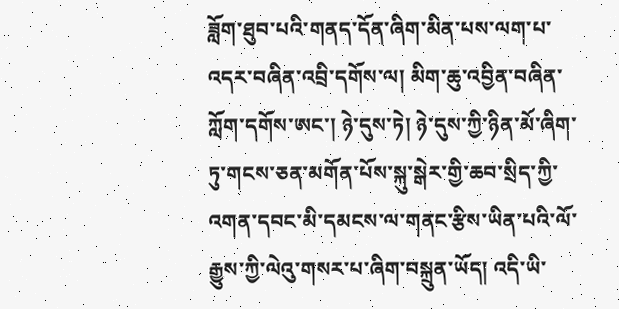ཟློག་ཐུབ་པའི་གནད་དོན་ཞིག་མིན་པས་ལག་པ་འདར་བཞིན་འབྲི་དགོས་ལ། མིག་ཆུ་འབྱིན་བཞིན་ཀློག་དགོས་ཨང་། ཉེ་དུས་ཏེ། ཉེ་དུས་ཀྱི་ཉིན་མོ་ཞིག་ཏུ་གངས་ཅན་མགོན་པོས་སྐུ་སྒེར་གྱི་ཆབ་སྲིད་ཀྱི་འགན་དབང་མི་དམངས་ལ་གནང་རྩིས་ཡིན་པའི་ལོ་རྒྱུས་ཀྱི་ལེའུ་གསར་པ་ཞིག་བསྐྲུན་ཡོད། འདི་ཡི་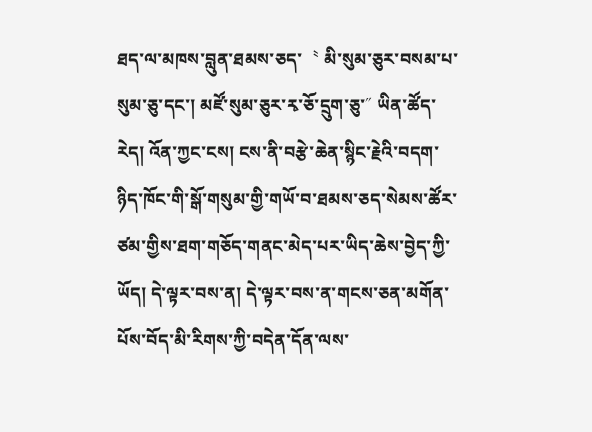ཐད་ལ་མཁས་བླུན་ཐམས་ཅད་〝 མི་སུམ་ཅུར་བསམ་པ་སུམ་ཅུ་དང་། མཛོ་སུམ་ཅུར་རྭ་ཅོ་དྲུག་ཅུ་〞 ཡིན་ཚོད་རེད། འོན་ཀྱང་ངས། ངས་ནི་བརྩེ་ཆེན་སྙིང་རྗེའི་བདག་ཉིད་ཁོང་གི་སྒོ་གསུམ་གྱི་གཡོ་བ་ཐམས་ཅད་སེམས་ཚོར་ཙམ་གྱིས་ཐག་གཅོད་གནང་མེད་པར་ཡིད་ཆེས་བྱེད་ཀྱི་ཡོད། དེ་ལྟར་བས་ན། དེ་ལྟར་བས་ན་གངས་ཅན་མགོན་པོས་བོད་མི་རིགས་ཀྱི་བདེན་དོན་ལས་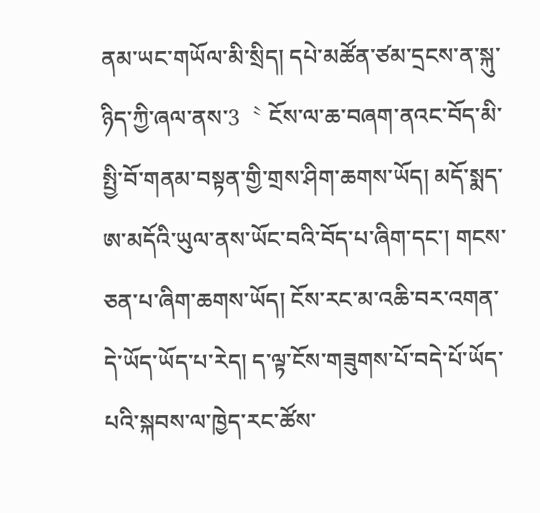ནམ་ཡང་གཡོལ་མི་སྲིད། དཔེ་མཚོན་ཙམ་དྲངས་ན་སྐུ་ཉིད་ཀྱི་ཞལ་ནས་3〝 ངོས་ལ་ཆ་བཞག་ནའང་བོད་མི་སྤྱི་བོ་གནམ་བསྟན་གྱི་གྲས་ཤིག་ཆགས་ཡོད། མདོ་སྨད་ཨ་མདོའི་ཡུལ་ནས་ཡོང་བའི་བོད་པ་ཞིག་དང་། གངས་ཅན་པ་ཞིག་ཆགས་ཡོད། ངོས་རང་མ་འཆི་བར་འགན་དེ་ཡོད་ཡོད་པ་རེད། ད་ལྟ་ངོས་གཟུགས་པོ་བདེ་པོ་ཡོད་པའི་སྐབས་ལ་ཁྱེད་རང་ཚོས་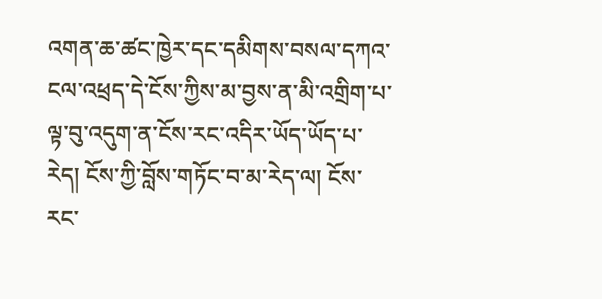འགན་ཆ་ཚང་ཁྱེར་དང་དམིགས་བསལ་དཀའ་ངལ་འཕྲད་དེ་ངོས་ཀྱིས་མ་བྱས་ན་མི་འགྲིག་པ་ལྟ་བུ་འདུག་ན་ངོས་རང་འདིར་ཡོད་ཡོད་པ་རེད། ངོས་ཀྱི་བློས་གཏོང་བ་མ་རེད་ལ། ངོས་རང་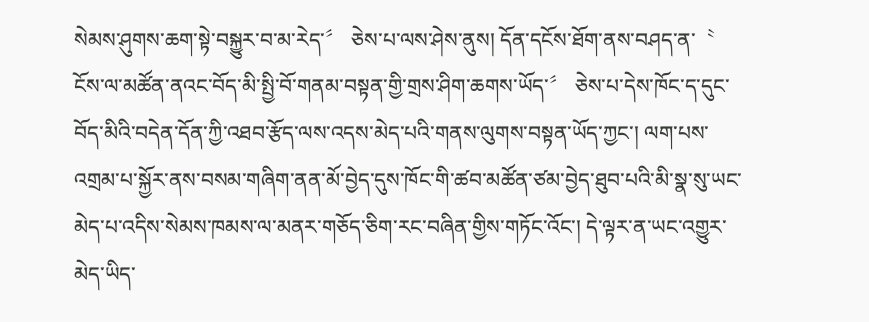སེམས་ཤུགས་ཆག་སྟེ་བསྐྱུར་བ་མ་རེད་〞 ཅེས་པ་ལས་ཤེས་ནུས། དོན་དངོས་ཐོག་ནས་བཤད་ན་〝 ངོས་ལ་མཚོན་ནའང་བོད་མི་སྤྱི་བོ་གནམ་བསྟན་གྱི་གྲས་ཤིག་ཆགས་ཡོད་〞 ཅེས་པ་དེས་ཁོང་ད་དུང་བོད་མིའི་བདེན་དོན་ཀྱི་འཐབ་རྩོད་ལས་འདས་མེད་པའི་གནས་ལུགས་བསྟན་ཡོད་ཀྱང་། ལག་པས་འགྲམ་པ་སྐྱོར་ནས་བསམ་གཞིག་ནན་མོ་བྱེད་དུས་ཁོང་གི་ཚབ་མཚོན་ཙམ་བྱེད་ཐུབ་པའི་མི་སྣ་སུ་ཡང་མེད་པ་འདིས་སེམས་ཁམས་ལ་མནར་གཅོད་ཅིག་རང་བཞིན་གྱིས་གཏོང་འོང་། དེ་ལྟར་ན་ཡང་འགྱུར་མེད་ཡིད་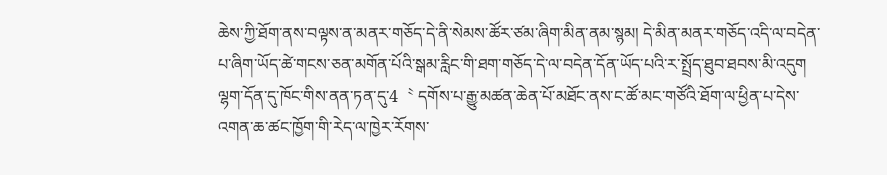ཆེས་ཀྱི་ཐོག་ནས་བལྟས་ན་མནར་གཅོད་དེ་ནི་སེམས་ཚོར་ཙམ་ཞིག་མིན་ནམ་སྙམ། དེ་མིན་མནར་གཅོད་འདི་ལ་བདེན་པ་ཞིག་ཡོད་ཚེ་གངས་ཅན་མགོན་པོའི་སྒམ་རླིང་གི་ཐག་གཅོད་དེ་ལ་བདེན་དོན་ཡོད་པའི་ར་སྤྲོད་ཐུབ་ཐབས་མི་འདུག ལྷག་དོན་དུ་ཁོང་གིས་ནན་ཏན་དུ་4〝 དགོས་པ་རྒྱུ་མཚན་ཆེན་པོ་མཐོང་ནས་ང་ཚོ་མང་གཙོའི་ཐོག་ལ་ཕྱིན་པ་དེས་འགན་ཆ་ཚང་ཁྱོག་གི་རེད་ལ་ཁྱེར་རོགས་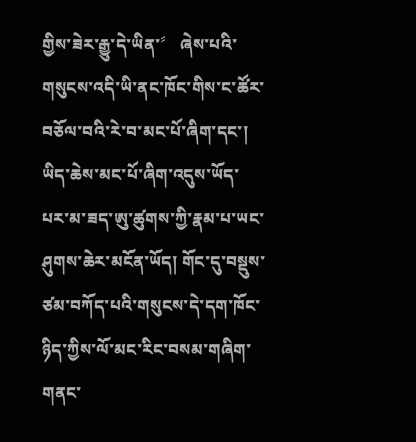གྱིས་ཟེར་རྒྱུ་དེ་ཡིན་〞 ཞེས་པའི་གསུངས་འདི་ཡི་ནང་ཁོང་གིས་ང་ཚོར་བཅོལ་བའི་རེ་བ་མང་པོ་ཞིག་དང་། ཡིད་ཆེས་མང་པོ་ཞིག་འདུས་ཡོད་པར་མ་ཟད་ཨུ་ཚུགས་ཀྱི་རྣམ་པ་ཡང་ཤུགས་ཆེར་མངོན་ཡོད། གོང་དུ་བསྡུས་ཙམ་བཀོད་པའི་གསུངས་དེ་དག་ཁོང་ཉིད་ཀྱིས་ལོ་མང་རིང་བསམ་གཞིག་གནང་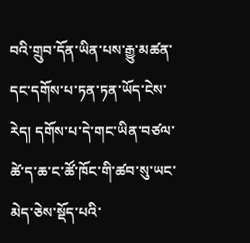བའི་གྲུབ་དོན་ཡིན་པས་རྒྱུ་མཚན་དང་དགོས་པ་ཏན་ཏན་ཡོད་ངེས་རེད། དགོས་པ་དེ་གང་ཡིན་བཙལ་ཚེ་ད་ཆ་ང་ཚོ་ཁོང་གི་ཚབ་སུ་ཡང་མེད་ཅེས་སྡོད་པའི་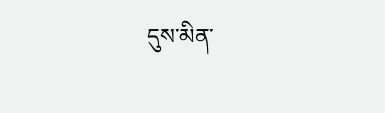དུས་མིན་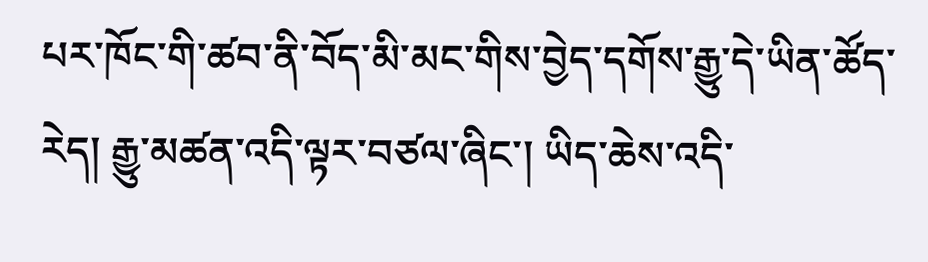པར་ཁོང་གི་ཚབ་ནི་བོད་མི་མང་གིས་བྱེད་དགོས་རྒྱུ་དེ་ཡིན་ཚོད་རེད། རྒྱུ་མཚན་འདི་ལྟར་བཙལ་ཞིང་། ཡིད་ཆེས་འདི་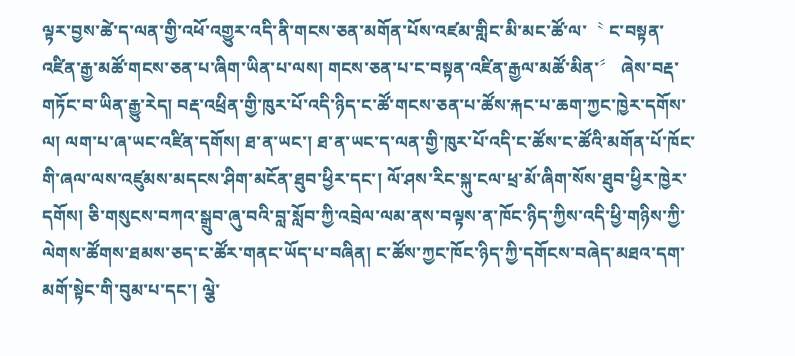ལྟར་བྱས་ཚེ་ད་ལན་གྱི་འཕོ་འགྱུར་འདི་ནི་གངས་ཅན་མགོན་པོས་འཛམ་གླིང་མི་མང་ཚོ་ལ་〝 ང་བསྟན་འཛིན་རྒྱ་མཚོ་གངས་ཅན་པ་ཞིག་ཡིན་པ་ལས། གངས་ཅན་པ་ང་བསྟན་འཛིན་རྒྱལ་མཚོ་མིན་〞 ཞེས་བརྡ་གཏོང་བ་ཡིན་རྒྱུ་རེད། བརྡ་འཕྲིན་གྱི་ཁུར་པོ་འདི་ཉིད་ང་ཚོ་གངས་ཅན་པ་ཚོས་རྐང་པ་ཆག་ཀྱང་ཁྱེར་དགོས་ལ། ལག་པ་ཞ་ཡང་འཛིན་དགོས། ཐ་ན་ཡང་། ཐ་ན་ཡང་ད་ལན་གྱི་ཁུར་པོ་འདི་ང་ཚོས་ང་ཚོའི་མགོན་པོ་ཁོང་གི་ཞལ་ལས་འཛུམས་མདངས་ཤིག་མངོན་ཐུབ་ཕྱིར་དང་། ལོ་ཤས་རིང་སྐུ་ངལ་ཕྲ་མོ་ཞིག་སོས་ཐུབ་ཕྱིར་ཁྱེར་དགོས། ཅི་གསུངས་བཀའ་སྒྲུབ་ཞུ་བའི་བླ་སློབ་ཀྱི་འབྲེལ་ལམ་ནས་བལྟས་ན་ཁོང་ཉིད་ཀྱིས་འདི་ཕྱི་གཉིས་ཀྱི་ལེགས་ཚོགས་ཐམས་ཅད་ང་ཚོར་གནང་ཡོད་པ་བཞིན། ང་ཚོས་ཀྱང་ཁོང་ཉིད་ཀྱི་དགོངས་བཞེད་མཐའ་དག་མགོ་སྟེང་གི་བུམ་པ་དང་། ལྕེ་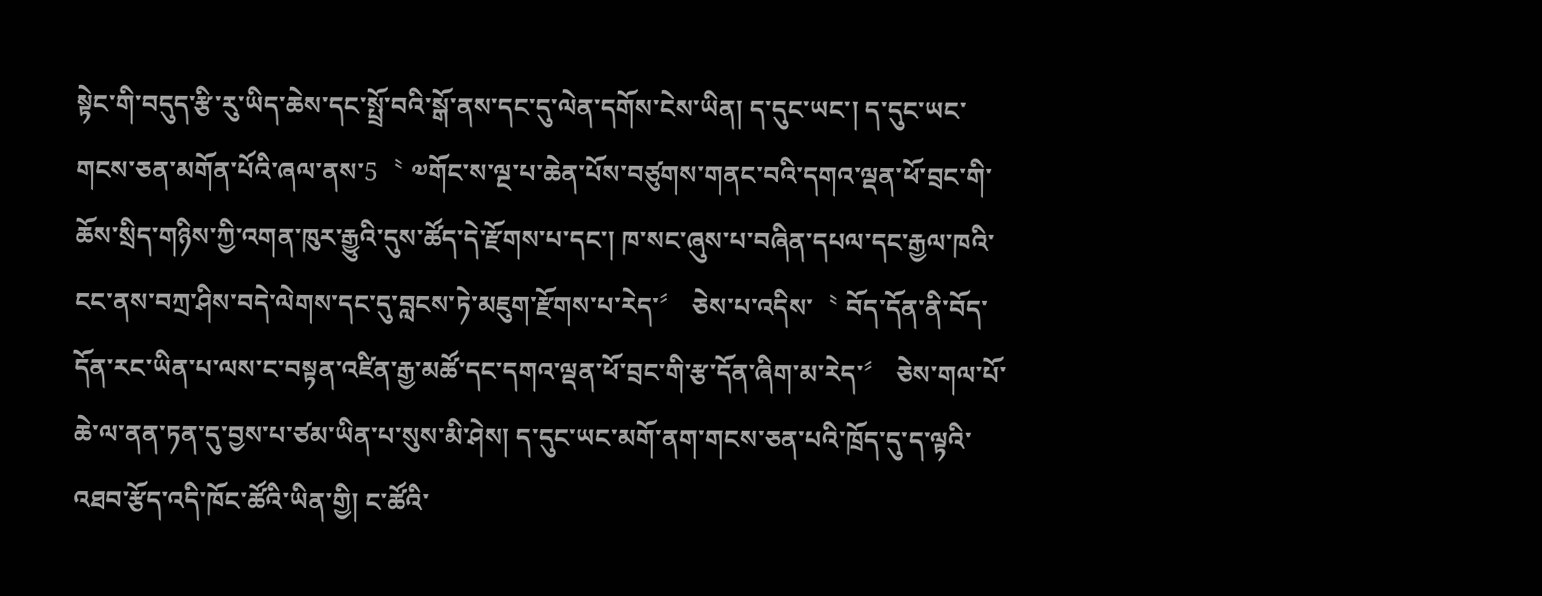སྟེང་གི་བདུད་རྩི་རུ་ཡིད་ཆེས་དང་སྤྲོ་བའི་སྒོ་ནས་དང་དུ་ལེན་དགོས་ངེས་ཡིན། ད་དུང་ཡང་། ད་དུང་ཡང་གངས་ཅན་མགོན་པོའི་ཞལ་ནས་5〝 ༧གོང་ས་ལྔ་པ་ཆེན་པོས་བཙུགས་གནང་བའི་དགའ་ལྡན་ཕོ་བྲང་གི་ཆོས་སྲིད་གཉིས་ཀྱི་འགན་ཁུར་རྒྱུའི་དུས་ཚོད་དེ་རྫོགས་པ་དང་། ཁ་སང་ཞུས་པ་བཞིན་དཔལ་དང་རྒྱལ་ཁའི་ངང་ནས་བཀྲ་ཤིས་བདེ་ལེགས་དང་དུ་བླངས་ཏེ་མཇུག་རྫོགས་པ་རེད་〞 ཅེས་པ་འདིས་〝 བོད་དོན་ནི་བོད་དོན་རང་ཡིན་པ་ལས་ང་བསྟན་འཛིན་རྒྱ་མཚོ་དང་དགའ་ལྡན་ཕོ་བྲང་གི་རྩ་དོན་ཞིག་མ་རེད་〞 ཅེས་གལ་པོ་ཆེ་ལ་ནན་ཏན་དུ་བྱས་པ་ཙམ་ཡིན་པ་སུས་མི་ཤེས། ད་དུང་ཡང་མགོ་ནག་གངས་ཅན་པའི་ཁྲོད་དུ་ད་ལྟའི་འཐབ་རྩོད་འདི་ཁོང་ཚོའི་ཡིན་གྱི། ང་ཚོའི་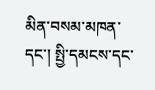མིན་བསམ་མཁན་དང་། སྤྱི་དམངས་དང་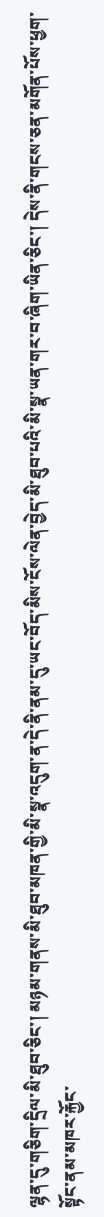ལྷན་དུ་གཅིག་དྲིལ་མི་ཐུབ་ཅིང་། མཉམ་གནས་མི་ཐུབ་མཁན་གྱི་མི་སྣ་འདུག་ན་དེ་ནི་ནམ་དུ་ཡང་བོད་མིས་ངོས་ལེན་བྱེད་མི་ཐུབ་པའི་མི་སྣ་ཡན་གར་བ་ཞིག་ཡིན་ཅིང་། དེས་ནི་གངས་ཅན་མགོན་པོས་ཕྱག་སྟོང་ནམ་མཁར་རྐྱོང་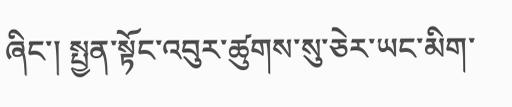ཞིང་། སྤྱན་སྟོང་འབུར་ཚུགས་སུ་ཅེར་ཡང་མིག་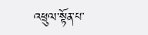འཕྲུལ་སྟོན་པ་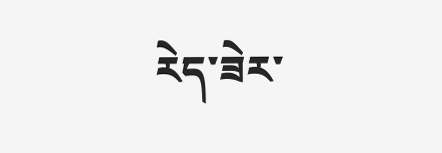རེད་ཟེར་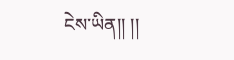ངེས་ཡིན།། །།